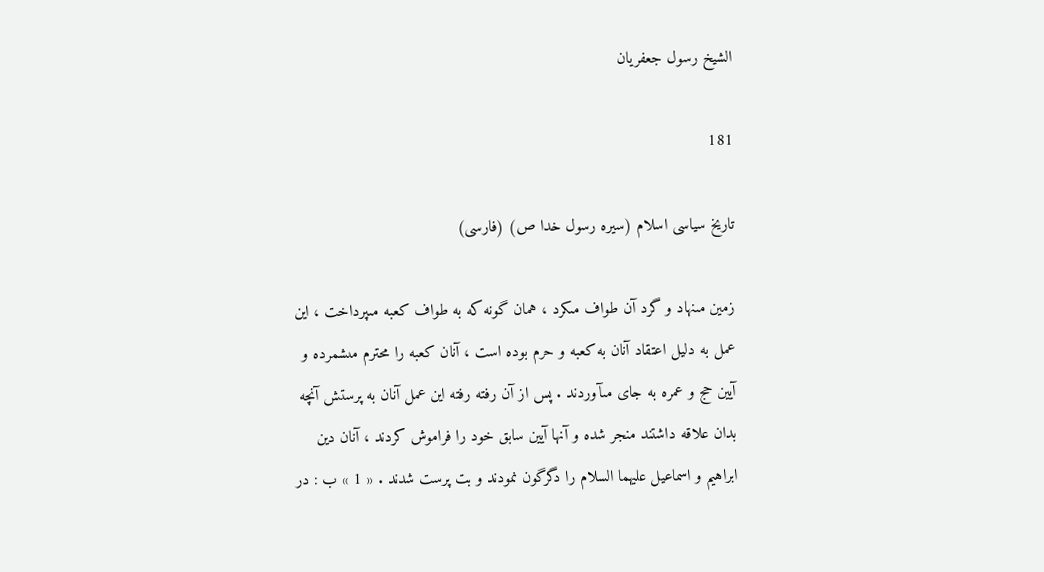الشيخ رسول جعفريان

181

تاريخ سياسى اسلام (سيره رسول خدا ص) (فارسى)

زمين مىنهاد و گرد آن طواف مىكرد ، همان گونه كه به طواف كعبه مىپرداخت ، اين عمل به دليل اعتقاد آنان به كعبه و حرم بوده است ، آنان كعبه را محترم مىشمرده و آيين حج و عمره به جاى مىآوردند . پس از آن رفته رفته اين عمل آنان به پرستش آنچه بدان علاقه داشتند منجر شده و آنها آيين سابق خود را فراموش كردند ، آنان دين ابراهيم و اسماعيل عليهما السلام را دگرگون نمودند و بت پرست شدند . « 1 » ب : در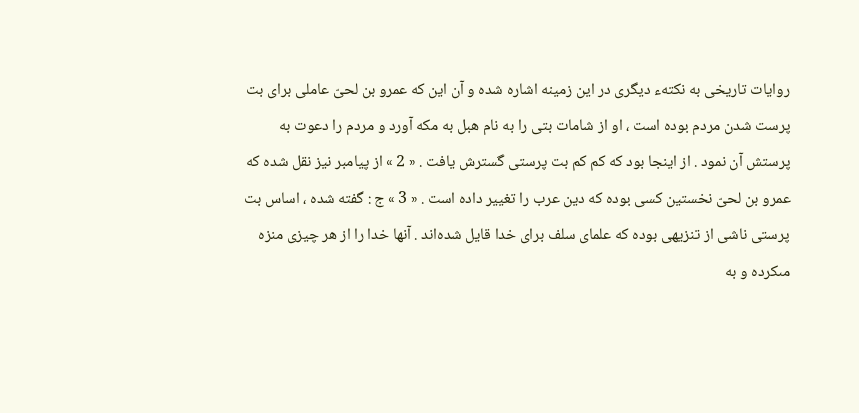روايات تاريخى به نكتهء ديگرى در اين زمينه اشاره شده و آن اين كه عمرو بن لحىّ عاملى براى بت پرست شدن مردم بوده است ، او از شامات بتى را به نام هبل به مكه آورد و مردم را دعوت به پرستش آن نمود . از اينجا بود كه كم كم بت پرستى گسترش يافت . « 2 » از پيامبر نيز نقل شده كه عمرو بن لحىّ نخستين كسى بوده كه دين عرب را تغيير داده است . « 3 » ج : گفته شده ، اساس بت پرستى ناشى از تنزيهى بوده كه علماى سلف براى خدا قايل شده‌اند . آنها خدا را از هر چيزى منزه مىكرده و به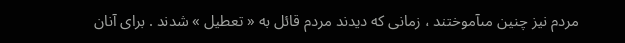مردم نيز چنين مىآموختند ، زمانى كه ديدند مردم قائل به « تعطيل » شدند . براى آنان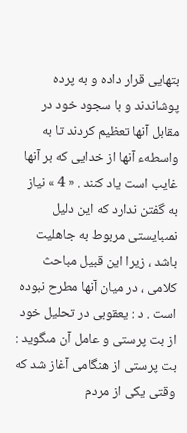بتهايى قرار داده و به پرده پوشاندند و با سجود خود در مقابل آنها تعظيم كردند تا به واسطهء آنها از خدايى كه بر آنها غايب است ياد كنند . « 4 » نياز به گفتن ندارد كه اين دليل نمىبايستى مربوط به جاهليت باشد ، زيرا اين قبيل مباحث كلامى ، در ميان آنها مطرح نبوده است . د : يعقوبى در تحليل خود از بت پرستى و عامل آن مىگويد : بت پرستى از هنگامى آغاز شد كه وقتى يكى از مردم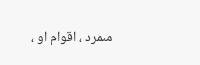مىمرد ، اقوام او ،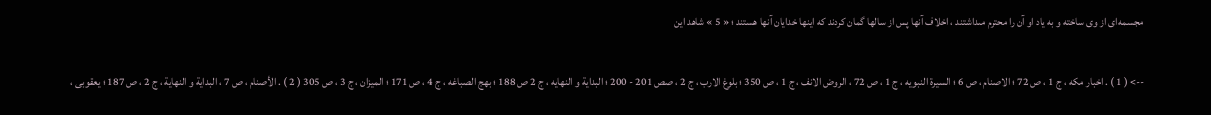مجسمه‌اى از وى ساخته و به ياد او آن را محترم مىداشتند ، اخلاف آنها پس از سالها گمان كردند كه اينها خدايان آنها هستند ؛ « 5 » شاهد اين

--> ( 1 ) . اخبار مكه ، ج 1 ، ص 72 ؛ الاصنام ، ص 6 ؛ السيرة النبويه ، ج 1 ، ص 72 ، الروض الانف ، ج 1 ، ص 350 ؛ بلوغ الارب ، ج 2 ، صص 201 - 200 ؛ البداية و النهايه ، ج 2 ص 188 ؛ بهج الصباغه ، ج 4 ، ص 171 ؛ الميزان ، ج 3 ، ص 305 ( 2 ) . الأصنام ، ص 7 ، البداية و النهاية ، ج 2 ، ص 187 ؛ يعقوبى ،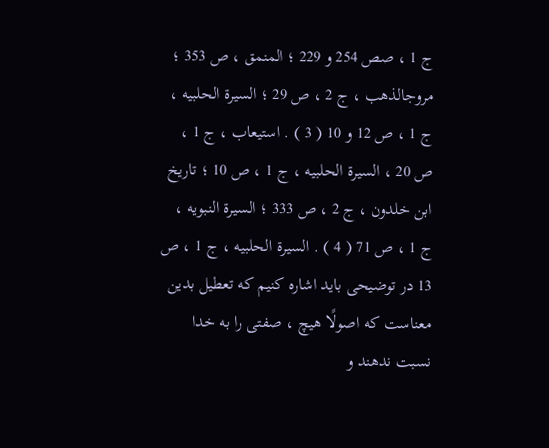ج 1 ، صص 254 و 229 ؛ المنمق ، ص 353 ؛ مروجالذهب ، ج 2 ، ص 29 ؛ السيرة الحلبيه ، ج 1 ، ص 12 و 10 ( 3 ) . استيعاب ، ج 1 ، ص 20 ، السيرة الحلبيه ، ج 1 ، ص 10 ؛ تاريخ ابن خلدون ، ج 2 ، ص 333 ؛ السيرة النبويه ، ج 1 ، ص 71 ( 4 ) . السيرة الحلبيه ، ج 1 ، ص 13 در توضيحى بايد اشاره كنيم كه تعطيل بدين معناست كه اصولًا هيچ ، صفتى را به خدا نسبت ندهند و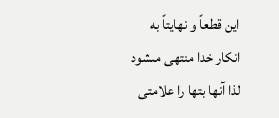اين قطعاً و نهايتاً به انكار خدا منتهى مىشود لذا آنها بتها را علامتى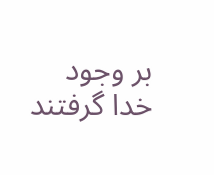بر وجود خدا گرفتند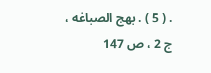. ( 5 ) . بهج الصباغه ، ج 2 ، ص 147